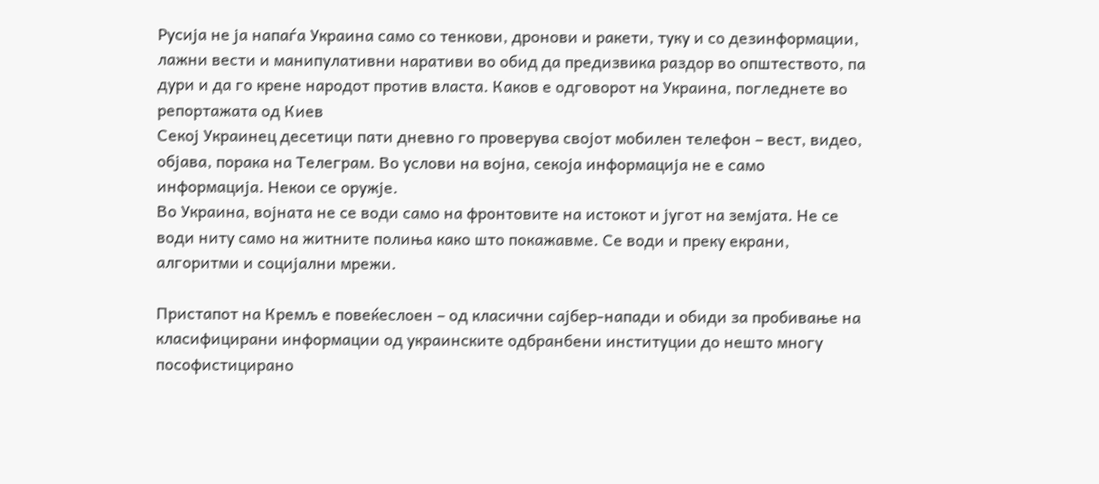Русија не ја напаѓа Украина само со тенкови, дронови и ракети, туку и со дезинформации, лажни вести и манипулативни наративи во обид да предизвика раздор во општеството, па дури и да го крене народот против власта. Каков е одговорот на Украина, погледнете во репортажата од Киев
Секој Украинец десетици пати дневно го проверува својот мобилен телефон – вест, видео, објава, порака на Телеграм. Во услови на војна, секоја информација не е само информација. Некои се оружје.
Во Украина, војната не се води само на фронтовите на истокот и југот на земјата. Не се води ниту само на житните полиња како што покажавме. Се води и преку екрани, алгоритми и социјални мрежи.

Пристапот на Кремљ е повеќеслоен – од класични сајбер-напади и обиди за пробивање на класифицирани информации од украинските одбранбени институции до нешто многу пософистицирано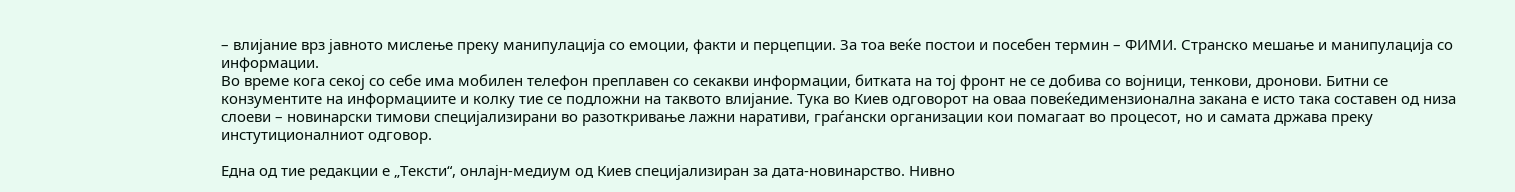– влијание врз јавното мислење преку манипулација со емоции, факти и перцепции. За тоа веќе постои и посебен термин – ФИМИ. Странско мешање и манипулација со информации.
Во време кога секој со себе има мобилен телефон преплавен со секакви информации, битката на тој фронт не се добива со војници, тенкови, дронови. Битни се конзументите на информациите и колку тие се подложни на таквото влијание. Тука во Киев одговорот на оваа повеќедимензионална закана е исто така составен од низа слоеви – новинарски тимови специјализирани во разоткривање лажни наративи, граѓански организации кои помагаат во процесот, но и самата држава преку инстутиционалниот одговор.

Една од тие редакции е „Тексти“, онлајн-медиум од Киев специјализиран за дата-новинарство. Нивно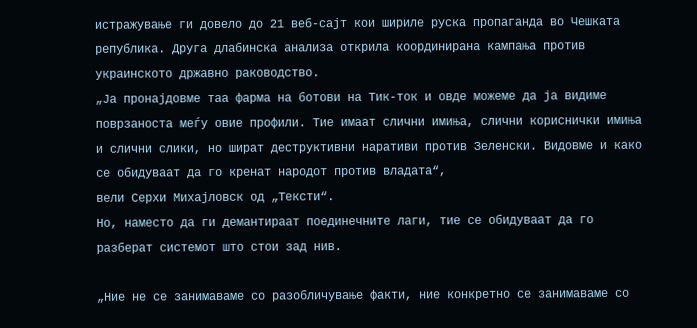истражување ги довело до 21 веб-сајт кои шириле руска пропаганда во Чешката република. Друга длабинска анализа открила координирана кампања против украинското државно раководство.
„Ја пронајдовме таа фарма на ботови на Тик-ток и овде можеме да ја видиме поврзаноста меѓу овие профили. Тие имаат слични имиња, слични кориснички имиња и слични слики, но шират деструктивни наративи против Зеленски. Видовме и како се обидуваат да го кренат народот против владата“,
вели Серхи Михајловск од „Тексти“.
Но, наместо да ги демантираат поединечните лаги, тие се обидуваат да го разберат системот што стои зад нив.

„Ние не се занимаваме со разобличување факти, ние конкретно се занимаваме со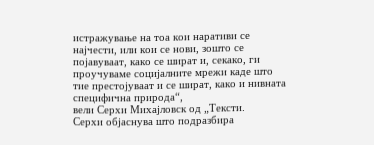истражување на тоа кои наративи се најчести, или кои се нови, зошто се појавуваат, како се шират и, секако, ги проучуваме социјалните мрежи каде што тие престојуваат и се шират, како и нивната специфична природа“,
вели Серхи Михајловск од „Тексти.
Серхи објаснува што подразбира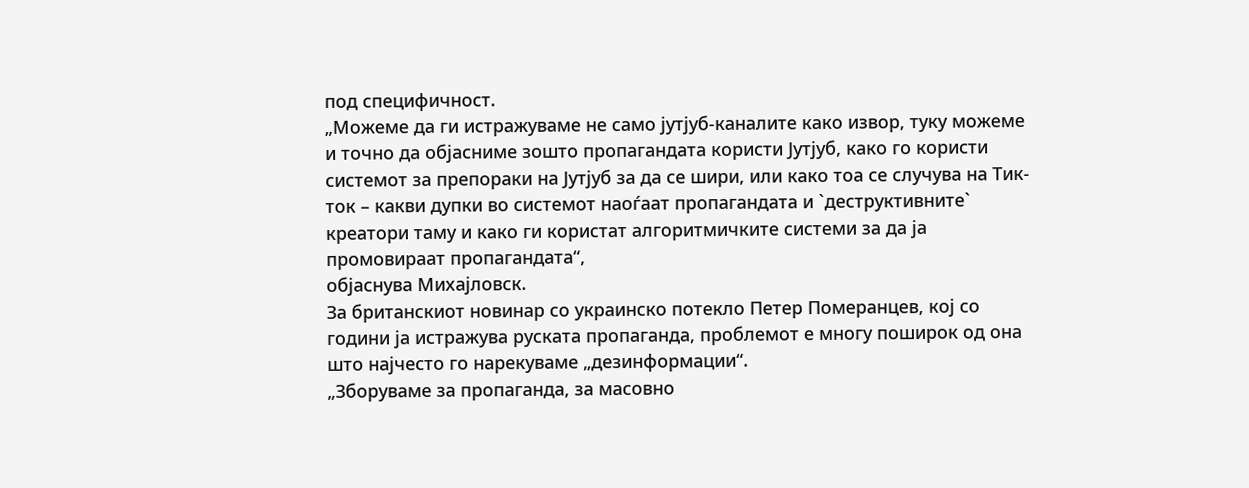под специфичност.
„Можеме да ги истражуваме не само јутјуб-каналите како извор, туку можеме и точно да објасниме зошто пропагандата користи Јутјуб, како го користи системот за препораки на Јутјуб за да се шири, или како тоа се случува на Тик-ток – какви дупки во системот наоѓаат пропагандата и `деструктивните` креатори таму и како ги користат алгоритмичките системи за да ја промовираат пропагандата“,
објаснува Михајловск.
За британскиот новинар со украинско потекло Петер Померанцев, кој со години ја истражува руската пропаганда, проблемот е многу поширок од она што најчесто го нарекуваме „дезинформации“.
„Зборуваме за пропаганда, за масовно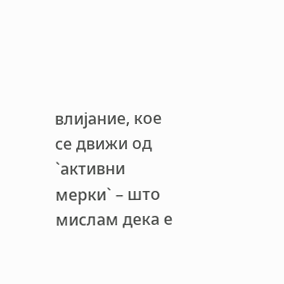влијание, кое се движи од `активни мерки` – што мислам дека е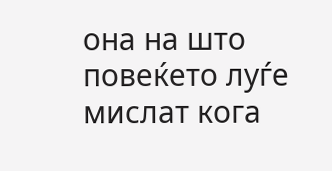она на што повеќето луѓе мислат кога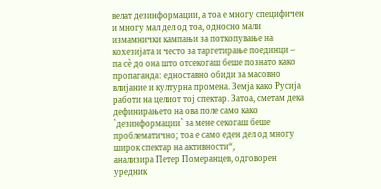велат дезинформации, а тоа е многу специфичен и многу мал дел од тоа, односно мали измамнички кампањи за поткопување на кохезијата и често за таргетирање поединци – па сè до она што отсекогаш беше познато како пропаганда: едноставно обиди за масовно влијание и културна промена. Земја како Русија работи на целиот тој спектар. Затоа, сметам дека дефинирањето на ова поле само како `дезинформации` за мене секогаш беше проблематично; тоа е само еден дел од многу широк спектар на активности“,
анализира Петер Померанцев, одговорен уредник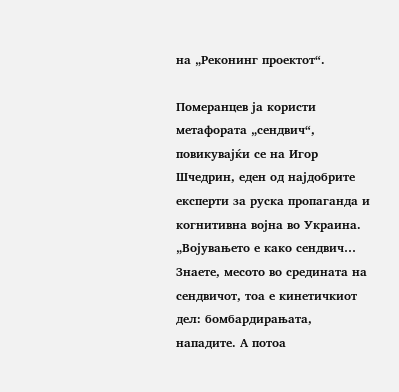на „Реконинг проектот“.

Померанцев ја користи метафората „сендвич“, повикувајќи се на Игор Шчедрин, еден од најдобрите експерти за руска пропаганда и когнитивна војна во Украина.
„Војувањето е како сендвич… Знаете, месото во средината на сендвичот, тоа е кинетичкиот дел: бомбардирањата, нападите. А потоа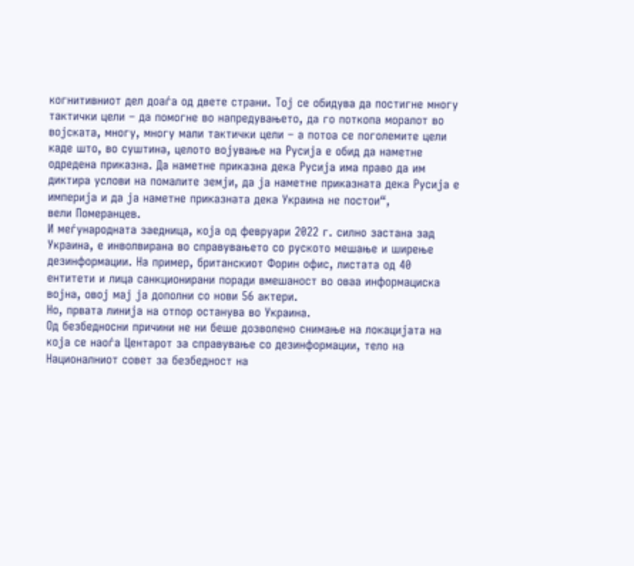когнитивниот дел доаѓа од двете страни. Тој се обидува да постигне многу тактички цели – да помогне во напредувањето, да го поткопа моралот во војската, многу, многу мали тактички цели – а потоа се поголемите цели каде што, во суштина, целото војување на Русија е обид да наметне одредена приказна. Да наметне приказна дека Русија има право да им диктира услови на помалите земји, да ја наметне приказната дека Русија е империја и да ја наметне приказната дека Украина не постои“,
вели Померанцев.
И меѓународната заедница, која од февруари 2022 г. силно застана зад Украина, е инволвирана во справувањето со руското мешање и ширење дезинформации. На пример, британскиот Форин офис, листата од 40 ентитети и лица санкционирани поради вмешаност во оваа информациска војна, овој мај ја дополни со нови 56 актери.
Но, првата линија на отпор останува во Украина.
Од безбедносни причини не ни беше дозволено снимање на локацијата на која се наоѓа Центарот за справување со дезинформации, тело на Националниот совет за безбедност на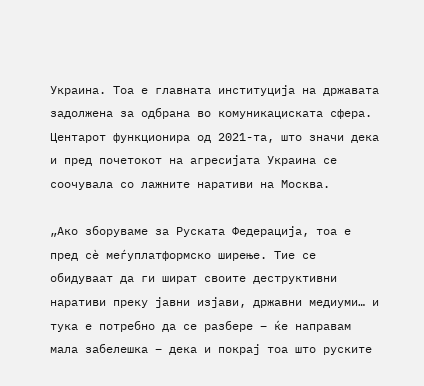Украина. Тоа е главната институција на државата задолжена за одбрана во комуникациската сфера. Центарот функционира од 2021-та, што значи дека и пред почетокот на агресијата Украина се соочувала со лажните наративи на Москва.

„Ако зборуваме за Руската Федерација, тоа е пред сè меѓуплатформско ширење. Тие се обидуваат да ги шират своите деструктивни наративи преку јавни изјави, државни медиуми… и тука е потребно да се разбере – ќе направам мала забелешка – дека и покрај тоа што руските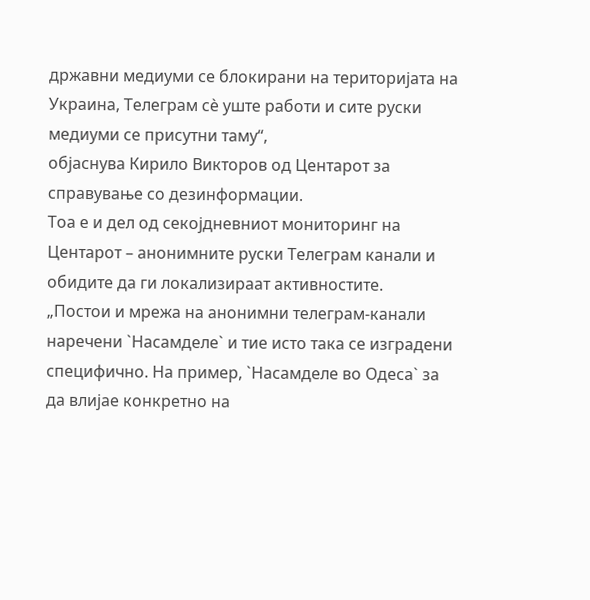државни медиуми се блокирани на територијата на Украина, Телеграм сè уште работи и сите руски медиуми се присутни таму“,
објаснува Кирило Викторов од Центарот за справување со дезинформации.
Тоа е и дел од секојдневниот мониторинг на Центарот – анонимните руски Телеграм канали и обидите да ги локализираат активностите.
„Постои и мрежа на анонимни телеграм-канали наречени `Насамделе` и тие исто така се изградени специфично. На пример, `Насамделе во Одеса` за да влијае конкретно на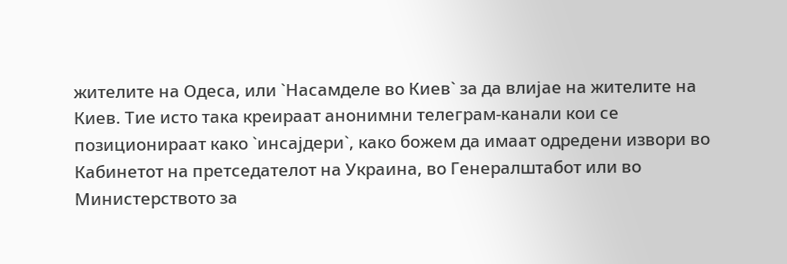жителите на Одеса, или `Насамделе во Киев` за да влијае на жителите на Киев. Тие исто така креираат анонимни телеграм-канали кои се позиционираат како `инсајдери`, како божем да имаат одредени извори во Кабинетот на претседателот на Украина, во Генералштабот или во Министерството за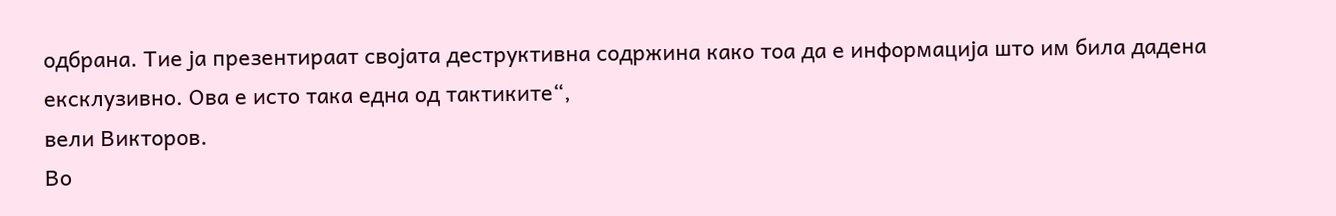одбрана. Тие ја презентираат својата деструктивна содржина како тоа да е информација што им била дадена ексклузивно. Ова е исто така една од тактиките“,
вели Викторов.
Во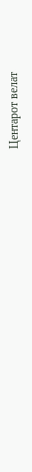Центарот велат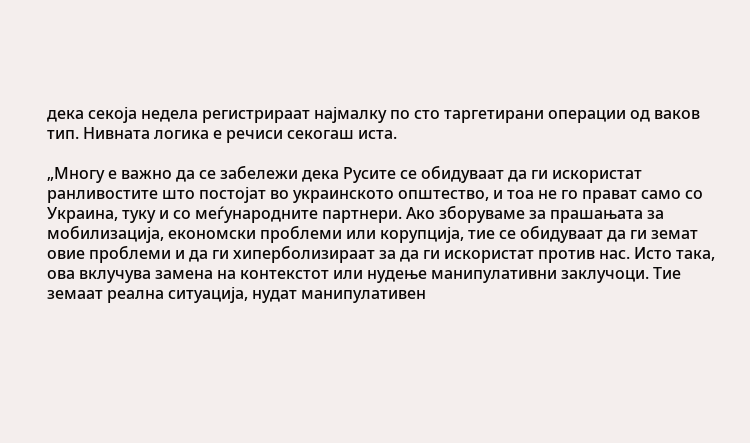дека секоја недела регистрираат најмалку по сто таргетирани операции од ваков тип. Нивната логика е речиси секогаш иста.

„Многу е важно да се забележи дека Русите се обидуваат да ги искористат ранливостите што постојат во украинското општество, и тоа не го прават само со Украина, туку и со меѓународните партнери. Ако зборуваме за прашањата за мобилизација, економски проблеми или корупција, тие се обидуваат да ги земат овие проблеми и да ги хиперболизираат за да ги искористат против нас. Исто така, ова вклучува замена на контекстот или нудење манипулативни заклучоци. Тие земаат реална ситуација, нудат манипулативен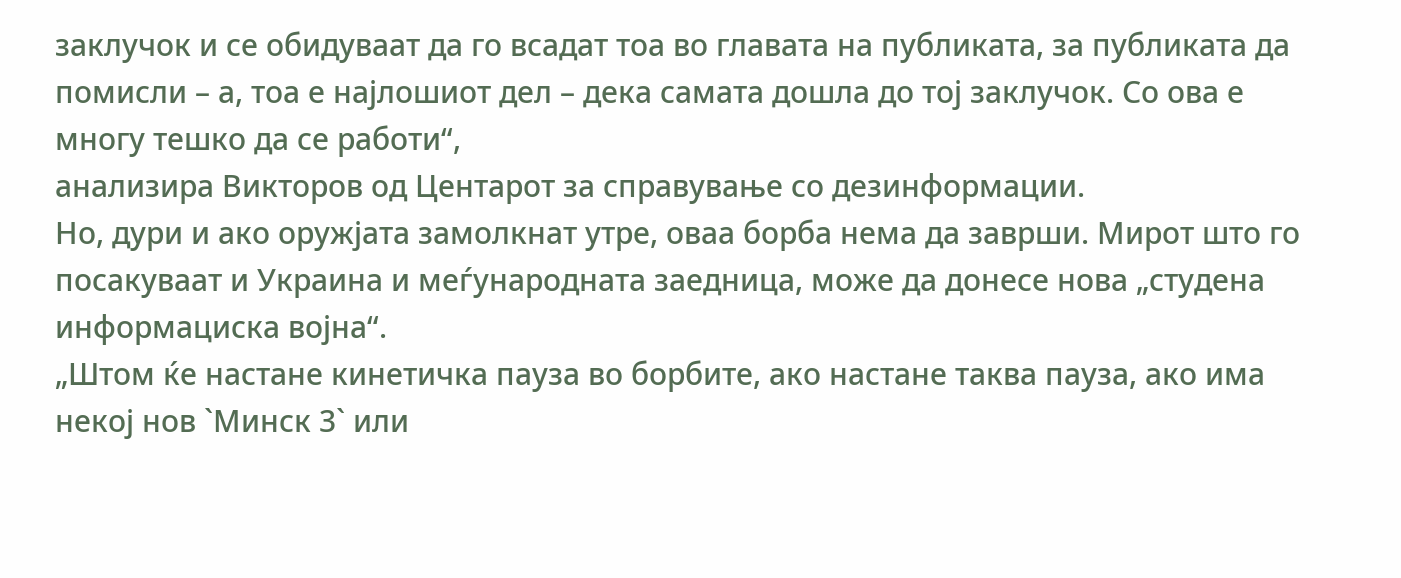заклучок и се обидуваат да го всадат тоа во главата на публиката, за публиката да помисли – а, тоа е најлошиот дел – дека самата дошла до тој заклучок. Со ова е многу тешко да се работи“,
анализира Викторов од Центарот за справување со дезинформации.
Но, дури и ако оружјата замолкнат утре, оваа борба нема да заврши. Мирот што го посакуваат и Украина и меѓународната заедница, може да донесе нова „студена информациска војна“.
„Штом ќе настане кинетичка пауза во борбите, ако настане таква пауза, ако има некој нов `Минск 3` или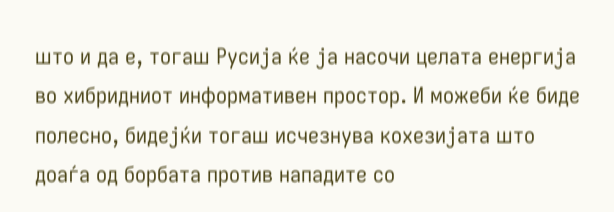што и да е, тогаш Русија ќе ја насочи целата енергија во хибридниот информативен простор. И можеби ќе биде полесно, бидејќи тогаш исчезнува кохезијата што доаѓа од борбата против нападите со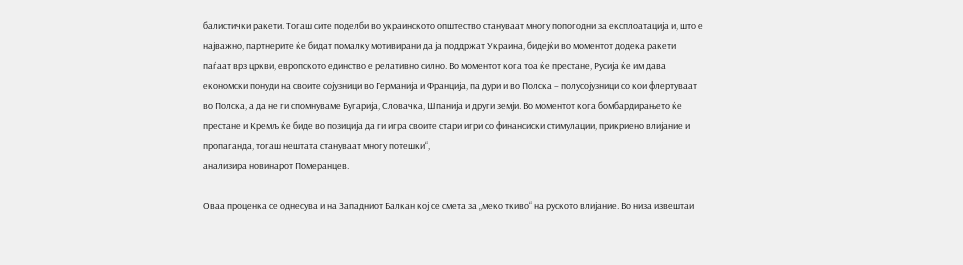балистички ракети. Тогаш сите поделби во украинското општество стануваат многу попогодни за експлоатација и, што е најважно, партнерите ќе бидат помалку мотивирани да ја поддржат Украина, бидејќи во моментот додека ракети паѓаат врз цркви, европското единство е релативно силно. Во моментот кога тоа ќе престане, Русија ќе им дава економски понуди на своите сојузници во Германија и Франција, па дури и во Полска – полусојузници со кои флертуваат во Полска, а да не ги спомнуваме Бугарија, Словачка, Шпанија и други земји. Во моментот кога бомбардирањето ќе престане и Кремљ ќе биде во позиција да ги игра своите стари игри со финансиски стимулации, прикриено влијание и пропаганда, тогаш нештата стануваат многу потешки“,
анализира новинарот Померанцев.

Оваа проценка се однесува и на Западниот Балкан кој се смета за „меко ткиво“ на руското влијание. Во низа извештаи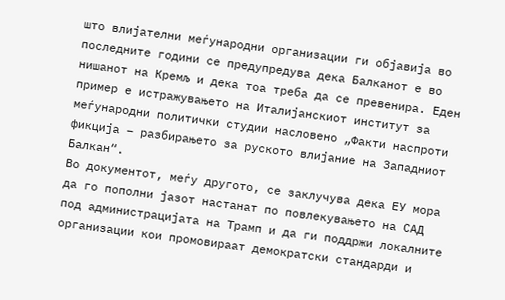што влијателни меѓународни организации ги објавија во последните години се предупредува дека Балканот е во нишанот на Кремљ и дека тоа треба да се превенира. Еден пример е истражувањето на Италијанскиот институт за меѓународни политички студии насловено „Факти наспроти фикција – разбирањето за руското влијание на Западниот Балкан“.
Во документот, меѓу другото, се заклучува дека ЕУ мора да го пополни јазот настанат по повлекувањето на САД под администрацијата на Трамп и да ги поддржи локалните организации кои промовираат демократски стандарди и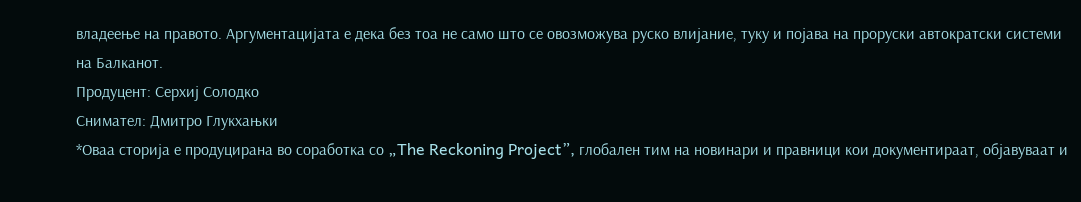владеење на правото. Аргументацијата е дека без тоа не само што се овозможува руско влијание, туку и појава на проруски автократски системи на Балканот.
Продуцент: Серхиј Солодко
Снимател: Дмитро Глукхaњки
*Оваа сторија е продуцирана во соработка со „The Reckoning Project”, глобален тим на новинари и правници кои документираат, објавуваат и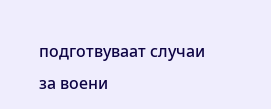подготвуваат случаи за воени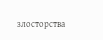злосторства